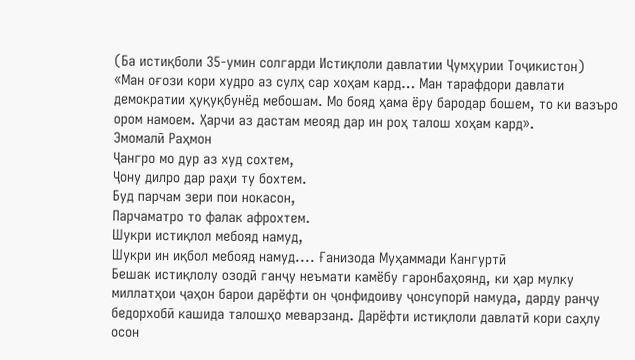(Ба истиқболи 35-умин солгарди Истиқлоли давлатии Ҷумҳурии Тоҷикистон)
«Ман оғози кори худро аз сулҳ сар хоҳам кард… Ман тарафдори давлати демократии ҳуқуқбунёд мебошам. Мо бояд ҳама ёру бародар бошем, то ки вазъро ором намоем. Ҳарчи аз дастам меояд дар ин роҳ талош хоҳам кард».
Эмомалӣ Раҳмон
Ҷангро мо дур аз худ сохтем,
Ҷону дилро дар раҳи ту бохтем.
Буд парчам зери пои нокасон,
Парчаматро то фалак афрохтем.
Шукри истиқлол мебояд намуд,
Шукри ин иқбол мебояд намуд.... Ғанизода Муҳаммади Кангуртӣ
Бешак истиқлолу озодӣ ганҷу неъмати камёбу гаронбаҳоянд, ки ҳар мулку миллатҳои ҷаҳон барои дарёфти он ҷонфидоиву ҷонсупорӣ намуда, дарду ранҷу бедорхобӣ кашида талошҳо меварзанд. Дарёфти истиқлоли давлатӣ кори саҳлу осон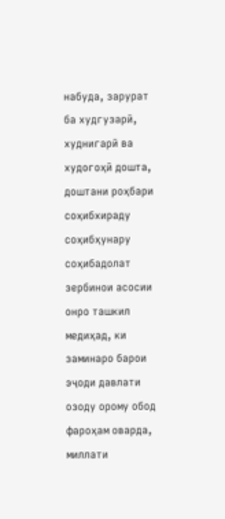набуда, зарурат ба худгузарӣ, худнигарӣ ва худогоҳӣ дошта, доштани роҳбари соҳибхираду соҳибҳунару соҳибадолат зербинои асосии онро ташкил медиҳад, ки заминаро барои эҷоди давлати озоду орому обод фароҳам оварда, миллати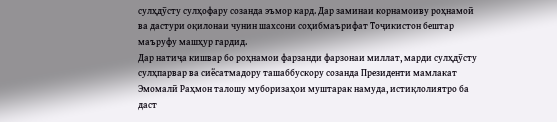сулҳдӯсту сулҳофару созанда эъмор кард. Дар заминаи корнамоиву роҳнамоӣ ва дастури оқилонаи чунин шахсони соҳибмаърифат Тоҷикистон бештар маъруфу машҳур гардид.
Дар натиҷа кишвар бо роҳнамои фарзанди фарзонаи миллат, марди сулҳдӯсту сулҳпарвар ва сиёсатмадору ташаббускору созанда Президенти мамлакат Эмомалӣ Раҳмон талошу муборизаҳои муштарак намуда, истиқлолиятро ба даст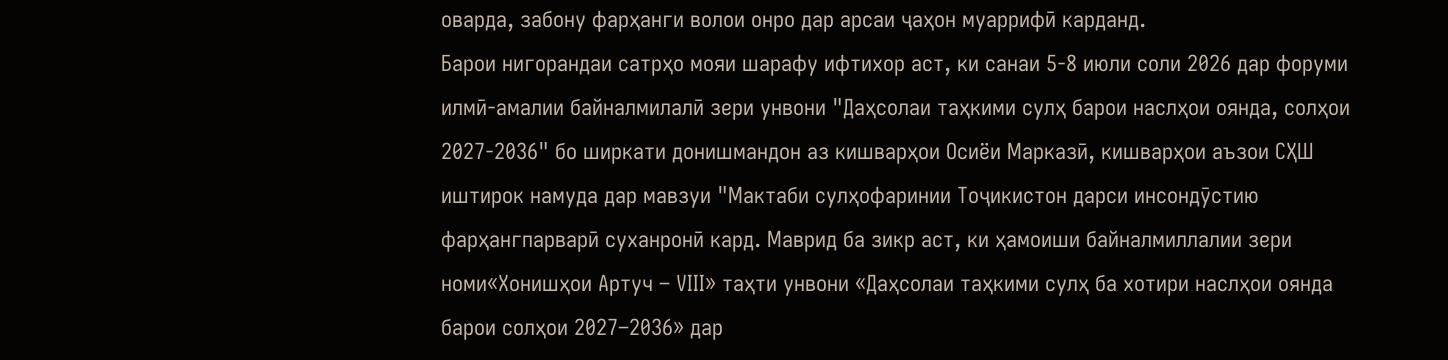оварда, забону фарҳанги волои онро дар арсаи ҷаҳон муаррифӣ карданд.
Барои нигорандаи сатрҳо мояи шарафу ифтихор аст, ки санаи 5-8 июли соли 2026 дар форуми илмӣ-амалии байналмилалӣ зери унвони "Даҳсолаи таҳкими сулҳ барои наслҳои оянда, солҳои 2027-2036" бо ширкати донишмандон аз кишварҳои Осиёи Марказӣ, кишварҳои аъзои СҲШ иштирок намуда дар мавзуи "Мактаби сулҳофаринии Тоҷикистон дарси инсондӯстию фарҳангпарварӣ суханронӣ кард. Маврид ба зикр аст, ки ҳамоиши байналмиллалии зери номи«Хонишҳои Артуч – VIII» таҳти унвони «Даҳсолаи таҳкими сулҳ ба хотири наслҳои оянда барои солҳои 2027–2036» дар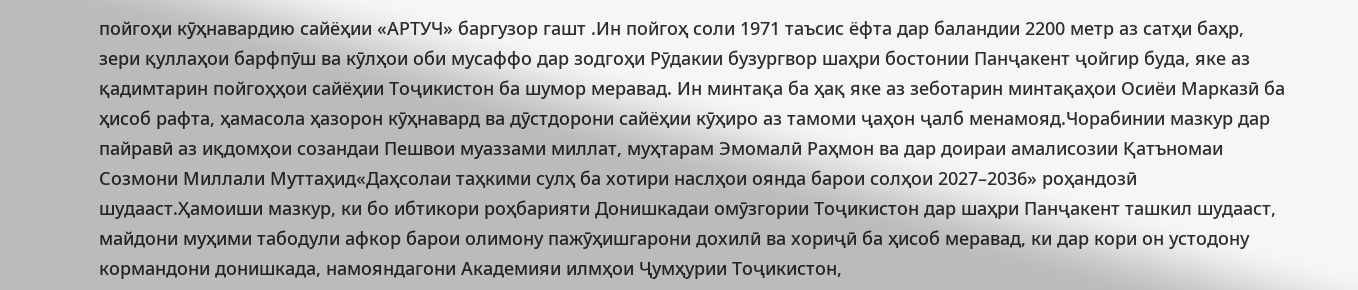пойгоҳи кӯҳнавардию сайёҳии «АРТУЧ» баргузор гашт .Ин пойгоҳ соли 1971 таъсис ёфта дар баландии 2200 метр аз сатҳи баҳр, зери қуллаҳои барфпӯш ва кӯлҳои оби мусаффо дар зодгоҳи Рӯдакии бузургвор шаҳри бостонии Панҷакент ҷойгир буда, яке аз қадимтарин пойгоҳҳои сайёҳии Тоҷикистон ба шумор меравад. Ин минтақа ба ҳақ яке аз зеботарин минтақаҳои Осиёи Марказӣ ба ҳисоб рафта, ҳамасола ҳазорон кӯҳнавард ва дӯстдорони сайёҳии кӯҳиро аз тамоми ҷаҳон ҷалб менамояд.Чорабинии мазкур дар пайравӣ аз иқдомҳои созандаи Пешвои муаззами миллат, муҳтарам Эмомалӣ Раҳмон ва дар доираи амалисозии Қатъномаи Созмони Миллали Муттаҳид«Даҳсолаи таҳкими сулҳ ба хотири наслҳои оянда барои солҳои 2027–2036» роҳандозӣ шудааст.Ҳамоиши мазкур, ки бо ибтикори роҳбарияти Донишкадаи омӯзгории Тоҷикистон дар шаҳри Панҷакент ташкил шудааст, майдони муҳими табодули афкор барои олимону пажӯҳишгарони дохилӣ ва хориҷӣ ба ҳисоб меравад, ки дар кори он устодону кормандони донишкада, намояндагони Академияи илмҳои Ҷумҳурии Тоҷикистон,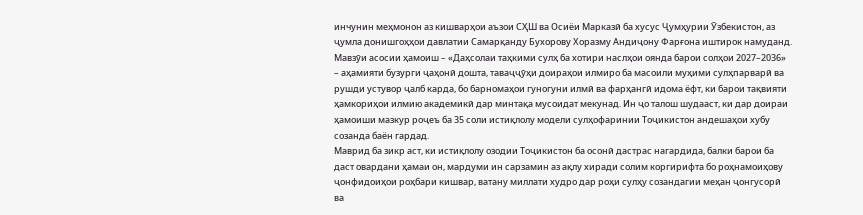инчунин меҳмонон аз кишварҳои аъзои СҲШ ва Осиёи Марказӣ ба хусус Ҷумҳурии Ӯзбекистон, аз ҷумла донишгоҳҳои давлатии Самарқанду Бухорову Хоразму Андиҷону Фарғона иштирок намуданд.
Мавзӯи асосии ҳамоиш – «Даҳсолаи таҳкими сулҳ ба хотири наслҳои оянда барои солҳои 2027–2036» – аҳамияти бузурги ҷаҳонӣ дошта, таваҷҷӯҳи доираҳои илмиро ба масоили муҳими сулҳпарварӣ ва рушди устувор ҷалб карда, бо барномаҳои гуногуни илмӣ ва фарҳангӣ идома ёфт, ки барои тақвияти ҳамкориҳои илмию академикӣ дар минтақа мусоидат мекунад. Ин ҷо талош шудааст, ки дар доираи ҳамоиши мазкур роҷеъ ба 35 соли истиқлолу модели сулҳофаринии Тоҷикистон андешаҳои хубу созанда баён гардад.
Маврид ба зикр аст, ки истиқлолу озодии Тоҷикистон ба осонӣ дастрас нагардида, балки барои ба даст овардани ҳамаи он, мардуми ин сарзамин аз ақлу хиради солим коргирифта бо роҳнамоиҳову ҷонфидоиҳои роҳбари кишвар, ватану миллати худро дар роҳи сулҳу созандагии меҳан ҷонгусорӣ ва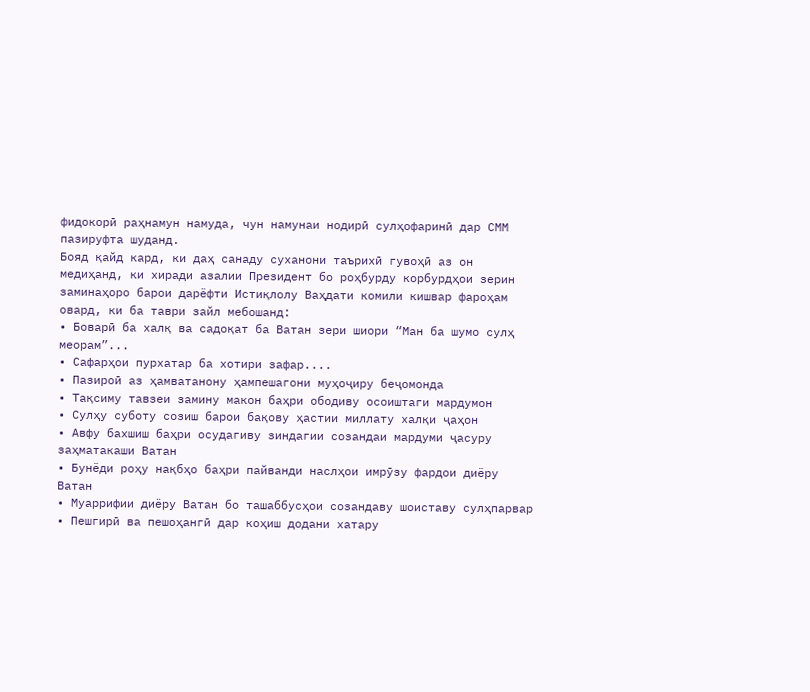фидокорӣ раҳнамун намуда, чун намунаи нодирӣ сулҳофаринӣ дар СММ пазируфта шуданд.
Бояд қайд кард, ки даҳ санаду суханони таърихӣ гувоҳӣ аз он медиҳанд, ки хиради азалии Президент бо роҳбурду корбурдҳои зерин заминаҳоро барои дарёфти Истиқлолу Ваҳдати комили кишвар фароҳам овард, ки ба таври зайл мебошанд:
• Боварӣ ба халқ ва садоқат ба Ватан зери шиори “Ман ба шумо сулҳ меорам”...
• Сафарҳои пурхатар ба хотири зафар....
• Пазироӣ аз ҳамватанону ҳампешагони муҳоҷиру беҷомонда
• Тақсиму тавзеи замину макон баҳри ободиву осоиштаги мардумон
• Сулҳу суботу созиш барои бақову ҳастии миллату халқи ҷаҳон
• Авфу бахшиш баҳри осудагиву зиндагии созандаи мардуми ҷасуру заҳматакаши Ватан
• Бунёди роҳу нақбҳо баҳри пайванди наслҳои имрӯзу фардои диёру Ватан
• Муаррифии диёру Ватан бо ташаббусҳои созандаву шоиставу сулҳпарвар
• Пешгирӣ ва пешоҳангӣ дар коҳиш додани хатару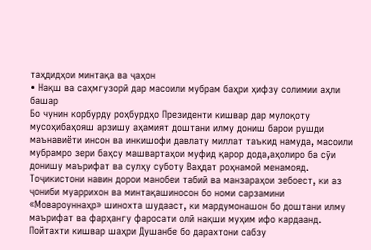таҳдидҳои минтақа ва ҷаҳон
• Нақш ва саҳмгузорӣ дар масоили мубрам баҳри ҳифзу солимии аҳли башар
Бо чунин корбурду роҳбурдҳо Президенти кишвар дар мулоқоту мусоҳибаҳояш арзишу аҳамият доштани илму дониш барои рушди маънавиёти инсон ва инкишофи давлату миллат таъкид намуда, масоили мубрамро зери баҳсу машвартаҳои муфид қарор дода,аҳолиро ба сӯи донишу маърифат ва сулҳу суботу Ваҳдат роҳнамоӣ менамояд.
Тоҷикистони навин дорои манобеи табиӣ ва манзараҳои зебоест, ки аз ҷониби муаррихон ва минтақашиносон бо номи сарзамини «Мовароуннаҳр» шинохта шудааст, ки мардумонашон бо доштани илму маърифат ва фарҳангу фаросати олӣ нақши муҳим ифо кардаанд. Пойтахти кишвар шаҳри Душанбе бо дарахтони сабзу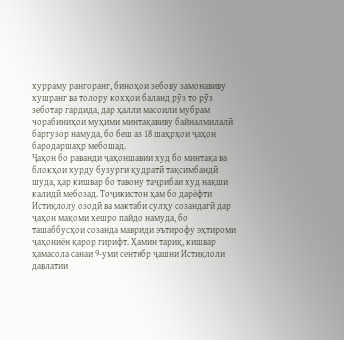хурраму рангоранг, биноҳои зебову замонавиву хушранг ва толору кохҳои баланд рӯз то рӯз зеботар гардида, дар ҳалли масоили мубрам чорабиниҳои муҳими минтақавиву байналмилалӣ баргузор намуда, бо беш аз 18 шаҳрҳои ҷаҳон бародаршаҳр мебошад.
Ҷаҳон бо раванди ҷаҳоншавии худ бо минтақа ва блокҳои хурду бузурги қудратӣ тақсимбандӣ шуда, ҳар кишвар бо тавону таҷрибаи худ нақши калидӣ мебозад. Тоҷикистон ҳам бо дарёфти Истиқлолу озодӣ ва мактаби сулҳу созандагӣ дар ҷаҳон мақоми хешро пайдо намуда, бо ташаббусҳои созанда мавриди эътирофу эҳтироми ҷаҳониён қарор гирифт. Ҳамин тариқ, кишвар ҳамасола санаи 9-уми сентябр ҷашни Истиқлоли давлатии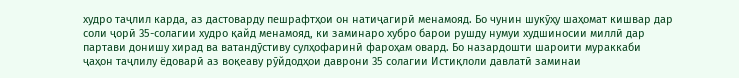худро таҷлил карда, аз дастоварду пешрафтҳои он натиҷагирӣ менамояд. Бо чунин шукӯҳу шаҳомат кишвар дар соли ҷорӣ 35-солагии худро қайд менамояд, ки заминаро хубро барои рушду нумуи худшиносии миллӣ дар партави донишу хирад ва ватандӯстиву сулҳофаринӣ фароҳам овард. Бо назардошти шароити мураккаби ҷаҳон таҷлилу ёдоварӣ аз воқеаву рӯйдодҳои даврони 35 солагии Истиқлоли давлатӣ заминаи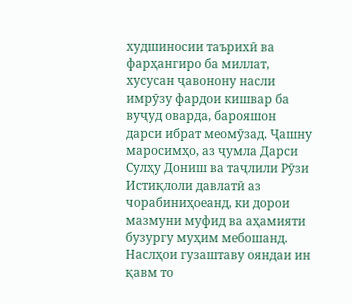худшиносии таърихӣ ва фарҳангиро ба миллат, хусусан ҷавонону насли имрӯзу фардои кишвар ба вуҷуд оварда, барояшон дарси ибрат меомӯзад. Ҷашну маросимҳо, аз ҷумла Дарси Сулҳу Дониш ва таҷлили Рӯзи Истиқлоли давлатӣ аз чорабиниҳоеанд, ки дорои мазмуни муфид ва аҳамияти бузургу муҳим мебошанд. Наслҳои гузаштаву ояндаи ин қавм то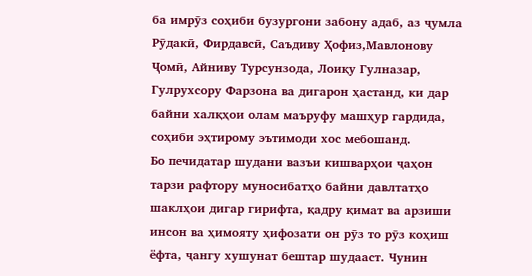ба имрӯз соҳиби бузургони забону адаб, аз ҷумла Рӯдакӣ, Фирдавсӣ, Саъдиву Ҳофиз,Мавлонову Ҷомӣ, Айниву Турсунзода, Лоиқу Гулназар, Гулрухсору Фарзона ва дигарон ҳастанд, ки дар байни халқҳои олам маъруфу машҳур гардида, соҳиби эҳтирому эътимоди хос мебошанд.
Бо печидатар шудани вазъи кишварҳои ҷаҳон тарзи рафтору муносибатҳо байни давлтатҳо шаклҳои дигар гирифта, қадру қимат ва арзиши инсон ва ҳимояту ҳифозати он рӯз то рӯз коҳиш ёфта, ҷангу хушунат бештар шудааст. Чунин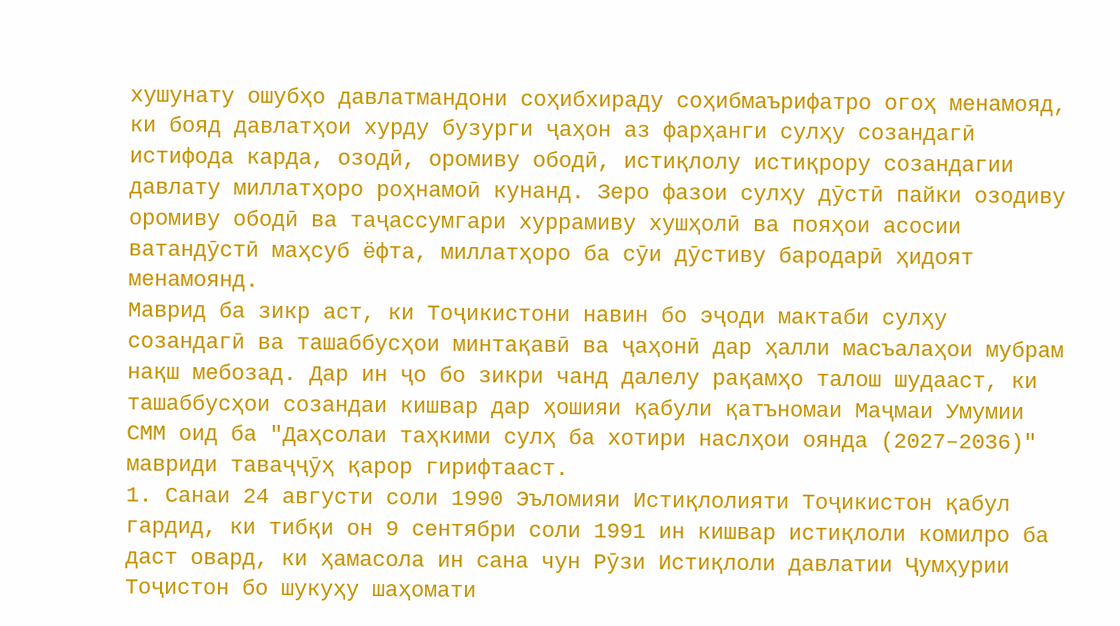хушунату ошубҳо давлатмандони соҳибхираду соҳибмаърифатро огоҳ менамояд, ки бояд давлатҳои хурду бузурги ҷаҳон аз фарҳанги сулҳу созандагӣ истифода карда, озодӣ, оромиву ободӣ, истиқлолу истиқрору созандагии давлату миллатҳоро роҳнамоӣ кунанд. Зеро фазои сулҳу дӯстӣ пайки озодиву оромиву ободӣ ва таҷассумгари хуррамиву хушҳолӣ ва пояҳои асосии ватандӯстӣ маҳсуб ёфта, миллатҳоро ба сӯи дӯстиву бародарӣ ҳидоят менамоянд.
Маврид ба зикр аст, ки Тоҷикистони навин бо эҷоди мактаби сулҳу созандагӣ ва ташаббусҳои минтақавӣ ва ҷаҳонӣ дар ҳалли масъалаҳои мубрам нақш мебозад. Дар ин ҷо бо зикри чанд далелу рақамҳо талош шудааст, ки ташаббусҳои созандаи кишвар дар ҳошияи қабули қатъномаи Маҷмаи Умумии СММ оид ба "Даҳсолаи таҳкими сулҳ ба хотири наслҳои оянда (2027–2036)" мавриди таваҷҷӯҳ қарор гирифтааст.
1. Санаи 24 августи соли 1990 Эъломияи Истиқлолияти Тоҷикистон қабул гардид, ки тибқи он 9 сентябри соли 1991 ин кишвар истиқлоли комилро ба даст овард, ки ҳамасола ин сана чун Рӯзи Истиқлоли давлатии Ҷумҳурии Тоҷистон бо шукуҳу шаҳомати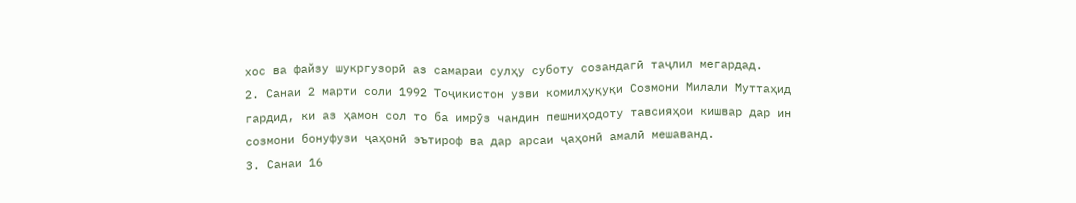хос ва файзу шукргузорӣ аз самараи сулҳу суботу созандагӣ таҷлил мегардад.
2. Санаи 2 марти соли 1992 Тоҷикистон узви комилҳуқуқи Созмони Милали Муттаҳид гардид, ки аз ҳамон сол то ба имрӯз чандин пешниҳодоту тавсияҳои кишвар дар ин созмони бонуфузи ҷаҳонӣ эътироф ва дар арсаи ҷаҳонӣ амалӣ мешаванд.
3. Санаи 16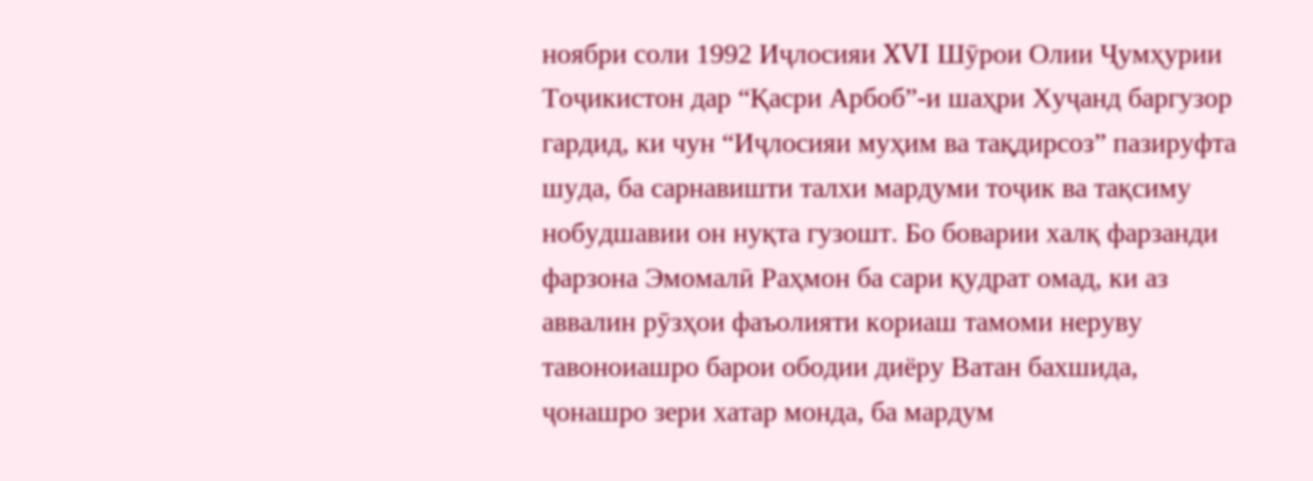ноябри соли 1992 Иҷлосияи XVI Шӯрои Олии Ҷумҳурии Тоҷикистон дар “Қасри Арбоб”-и шаҳри Хуҷанд баргузор гардид, ки чун “Иҷлосияи муҳим ва тақдирсоз” пазируфта шуда, ба сарнавишти талхи мардуми тоҷик ва тақсиму нобудшавии он нуқта гузошт. Бо боварии халқ фарзанди фарзона Эмомалӣ Раҳмон ба сари қудрат омад, ки аз аввалин рӯзҳои фаъолияти кориаш тамоми неруву тавоноиашро барои ободии диёру Ватан бахшида, ҷонашро зери хатар монда, ба мардум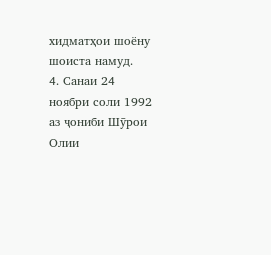хидматҳои шоёну шоиста намуд.
4. Санаи 24 ноябри соли 1992 аз ҷониби Шӯрои Олии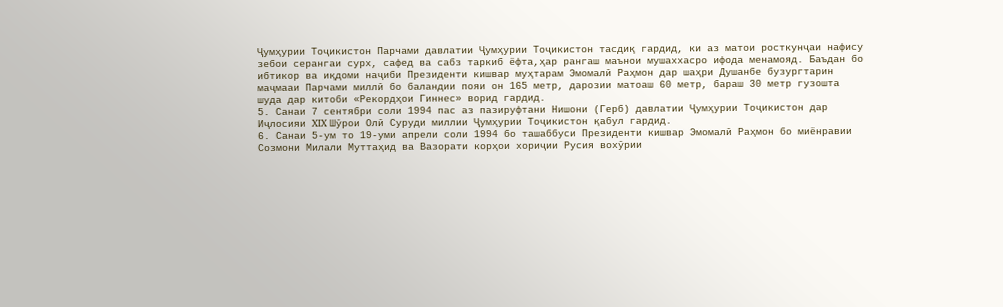Ҷумҳурии Тоҷикистон Парчами давлатии Ҷумҳурии Тоҷикистон тасдиқ гардид, ки аз матои росткунҷаи нафису зебои серангаи сурх, сафед ва сабз таркиб ёфта,ҳар рангаш маънои мушаххасро ифода менамояд. Баъдан бо ибтикор ва иқдоми наҷиби Президенти кишвар муҳтарам Эмомалӣ Раҳмон дар шаҳри Душанбе бузургтарин маҷмааи Парчами миллӣ бо баландии пояи он 165 метр, дарозии матоаш 60 метр, бараш 30 метр гузошта шуда дар китоби «Рекордҳои Гиннес» ворид гардид.
5. Санаи 7 сентябри соли 1994 пас аз пазируфтани Нишони (Герб) давлатии Ҷумҳурии Тоҷикистон дар Иҷлосияи XIX Шӯрои Олӣ Суруди миллии Ҷумҳурии Тоҷикистон қабул гардид.
6. Санаи 5-ум то 19-уми апрели соли 1994 бо ташаббуси Президенти кишвар Эмомалӣ Раҳмон бо миёнравии Созмони Милали Муттаҳид ва Вазорати корҳои хориҷии Русия вохӯрии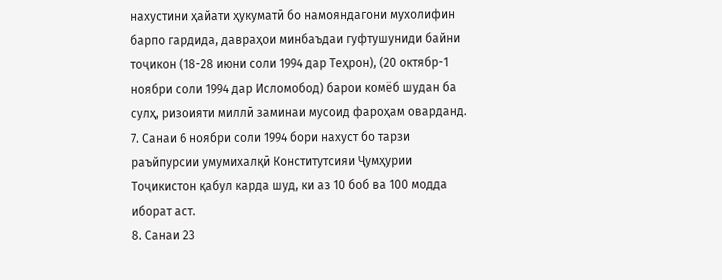нахустини ҳайати ҳукуматӣ бо намояндагони мухолифин барпо гардида, давраҳои минбаъдаи гуфтушуниди байни тоҷикон (18-28 июни соли 1994 дар Теҳрон), (20 октябр-1 ноябри соли 1994 дар Исломобод) барои комёб шудан ба сулҳ, ризоияти миллӣ заминаи мусоид фароҳам оварданд.
7. Санаи 6 ноябри соли 1994 бори нахуст бо тарзи раъйпурсии умумихалқӣ Конститутсияи Ҷумҳурии Тоҷикистон қабул карда шуд, ки аз 10 боб ва 100 модда иборат аст.
8. Санаи 23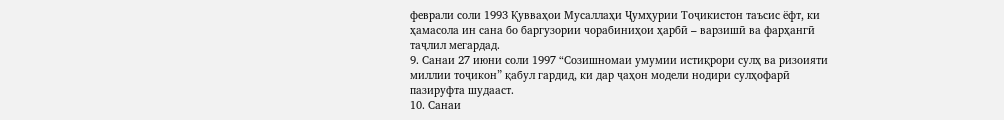феврали соли 1993 Қувваҳои Мусаллаҳи Ҷумҳурии Тоҷикистон таъсис ёфт, ки ҳамасола ин сана бо баргузории чорабиниҳои ҳарбӣ – варзишӣ ва фарҳангӣ таҷлил мегардад.
9. Санаи 27 июни соли 1997 “Созишномаи умумии истиқрори сулҳ ва ризоияти миллии тоҷикон” қабул гардид, ки дар ҷаҳон модели нодири сулҳофарӣ пазируфта шудааст.
10. Санаи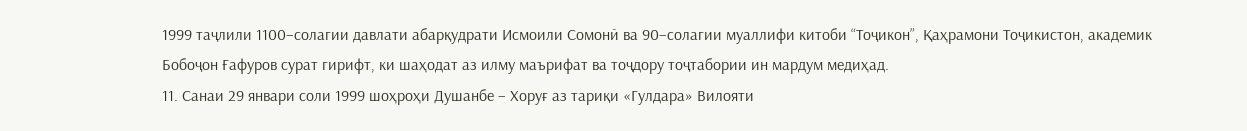1999 таҷлили 1100–солагии давлати абарқудрати Исмоили Сомонӣ ва 90–солагии муаллифи китоби “Тоҷикон”, Қаҳрамони Тоҷикистон, академик Бобоҷон Ғафуров сурат гирифт, ки шаҳодат аз илму маърифат ва тоҷдору тоҷтабории ин мардум медиҳад.
11. Санаи 29 январи соли 1999 шоҳроҳи Душанбе – Хоруғ аз тариқи «Гулдара» Вилояти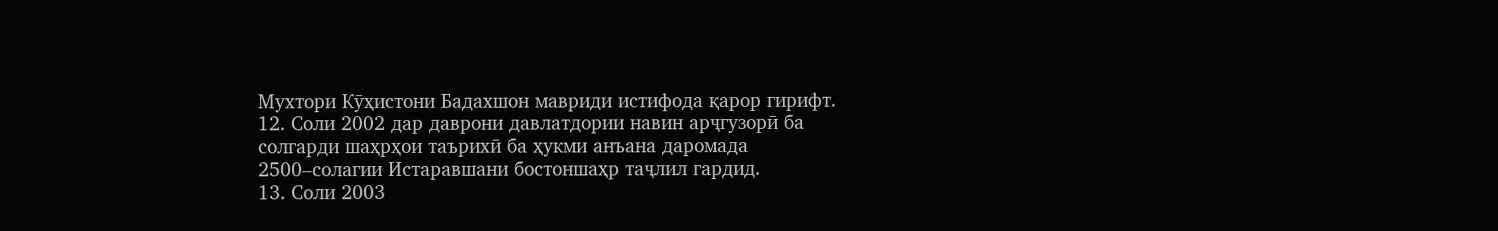Мухтори Кӯҳистони Бадахшон мавриди истифода қарор гирифт.
12. Соли 2002 дар даврони давлатдории навин арҷгузорӣ ба солгарди шаҳрҳои таърихӣ ба ҳукми анъана даромада 2500–солагии Истаравшани бостоншаҳр таҷлил гардид.
13. Соли 2003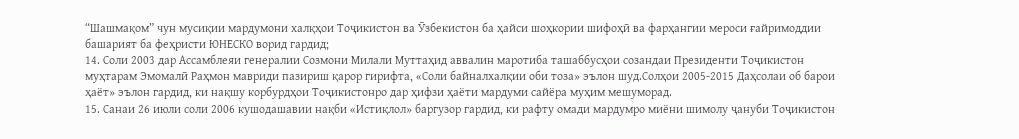“Шашмақом” чун мусиқии мардумони халқҳои Тоҷикистон ва Ӯзбекистон ба ҳайси шоҳкории шифоҳӣ ва фарҳангии мероси ғайримоддии башарият ба феҳристи ЮНЕСКО ворид гардид;
14. Соли 2003 дар Ассамблеяи генералии Созмони Милали Муттаҳид аввалин маротиба ташаббусҳои созандаи Президенти Тоҷикистон муҳтарам Эмомалӣ Раҳмон мавриди пазириш қарор гирифта, «Соли байналхалқии оби тоза» эълон шуд.Солҳои 2005-2015 Даҳсолаи об барои ҳаёт» эълон гардид, ки нақшу корбурдҳои Тоҷикистонро дар ҳифзи ҳаёти мардуми сайёра муҳим мешуморад.
15. Санаи 26 июли соли 2006 кушодашавии нақби «Истиқлол» баргузор гардид, ки рафту омади мардумро миёни шимолу ҷануби Тоҷикистон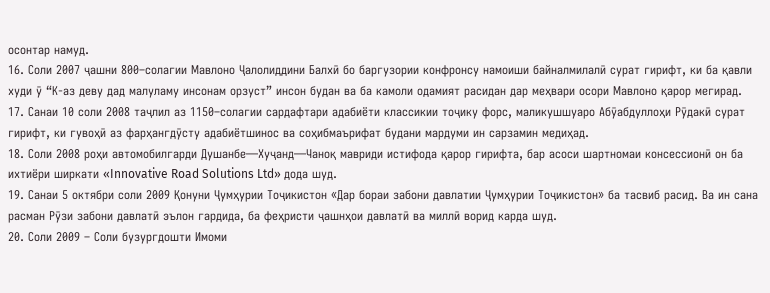осонтар намуд.
16. Соли 2007 ҷашни 800–солагии Мавлоно Ҷалолиддини Балхӣ бо баргузории конфронсу намоиши байналмилалӣ сурат гирифт, ки ба қавли худи ӯ “К-аз деву дад малуламу инсонам орзуст” инсон будан ва ба камоли одамият расидан дар меҳвари осори Мавлоно қарор мегирад.
17. Санаи 10 соли 2008 таҷлил аз 1150–солагии сардафтари адабиёти классикии тоҷику форс, маликушшуаро Абӯабдуллоҳи Рӯдакӣ сурат гирифт, ки гувоҳӣ аз фарҳангдӯсту адабиётшинос ва соҳибмаърифат будани мардуми ин сарзамин медиҳад.
18. Соли 2008 роҳи автомобилгарди Душанбе—Хуҷанд—Чаноқ мавриди истифода қарор гирифта, бар асоси шартномаи консессионӣ он ба ихтиёри ширкати «Innovative Road Solutions Ltd» дода шуд.
19. Санаи 5 октябри соли 2009 Қонуни Ҷумҳурии Тоҷикистон «Дар бораи забони давлатии Ҷумҳурии Тоҷикистон» ба тасвиб расид. Ва ин сана расман Рӯзи забони давлатӣ эълон гардида, ба феҳристи ҷашнҳои давлатӣ ва миллӣ ворид карда шуд.
20. Соли 2009 – Соли бузургдошти Имоми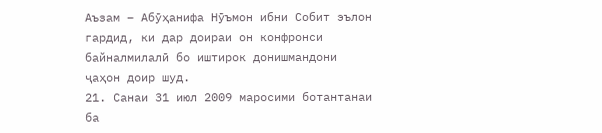Аъзам – Абӯҳанифа Нӯъмон ибни Собит эълон гардид, ки дар доираи он конфронси байналмилалӣ бо иштирок донишмандони ҷаҳон доир шуд.
21. Санаи 31 июл 2009 маросими ботантанаи ба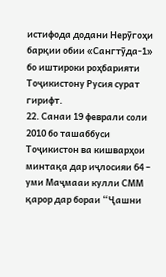истифода додани Нерӯгоҳи барқии обии «Сангтӯда-1» бо иштироки роҳбарияти Тоҷикистону Русия сурат гирифт.
22. Санаи 19 феврали соли 2010 бо ташаббуси Тоҷикистон ва кишварҳои минтақа дар иҷлосияи 64 – уми Маҷмааи кулли СММ қарор дар бораи “Ҷашни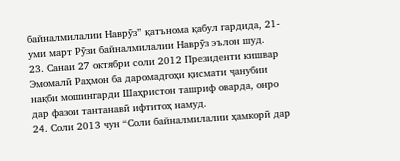байналмилалии Наврӯз” қатънома қабул гардида, 21-уми март Рӯзи байналмилалии Наврӯз эълон шуд.
23. Санаи 27 октябри соли 2012 Президенти кишвар Эмомалӣ Раҳмон ба даромадгоҳи қисмати ҷанубии нақби мошингарди Шаҳристон ташриф оварда, онро дар фазои тантанавӣ ифтитоҳ намуд.
24. Соли 2013 чун “Соли байналмилалии ҳамкорӣ дар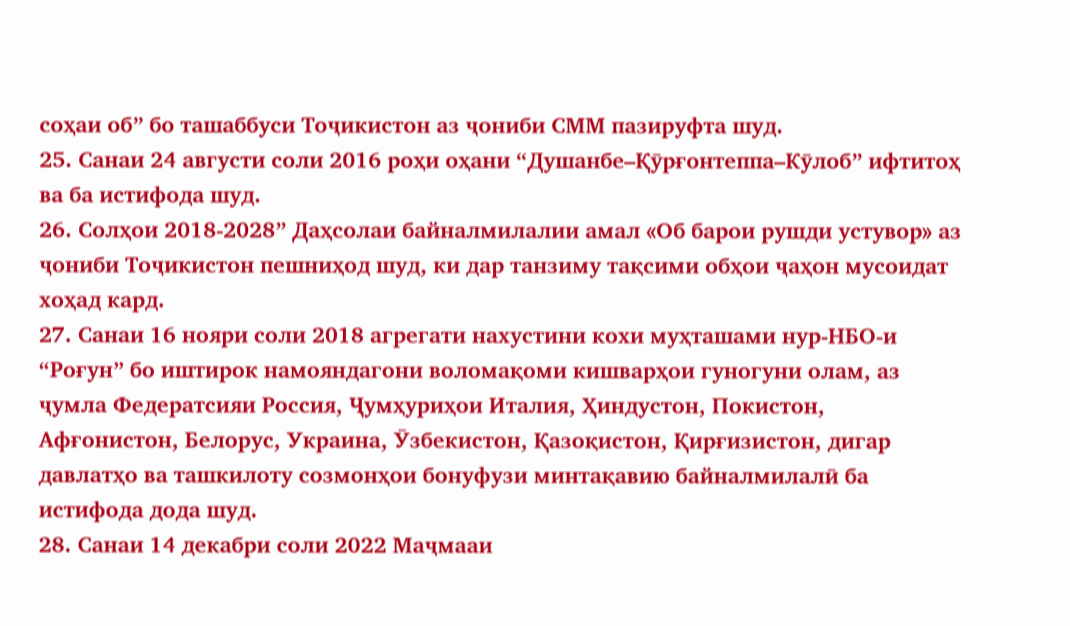соҳаи об” бо ташаббуси Тоҷикистон аз ҷониби СММ пазируфта шуд.
25. Санаи 24 августи соли 2016 роҳи оҳани “Душанбе–Қӯрғонтеппа–Кӯлоб” ифтитоҳ ва ба истифода шуд.
26. Солҳои 2018-2028” Даҳсолаи байналмилалии амал «Об барои рушди устувор» аз ҷониби Тоҷикистон пешниҳод шуд, ки дар танзиму тақсими обҳои ҷаҳон мусоидат хоҳад кард.
27. Санаи 16 нояри соли 2018 агрегати нахустини кохи муҳташами нур-НБО-и “Роғун” бо иштирок намояндагони воломақоми кишварҳои гуногуни олам, аз ҷумла Федератсияи Россия, Ҷумҳуриҳои Италия, Ҳиндустон, Покистон, Афғонистон, Белорус, Украина, Ӯзбекистон, Қазоқистон, Қирғизистон, дигар давлатҳо ва ташкилоту созмонҳои бонуфузи минтақавию байналмилалӣ ба истифода дода шуд.
28. Санаи 14 декабри соли 2022 Маҷмааи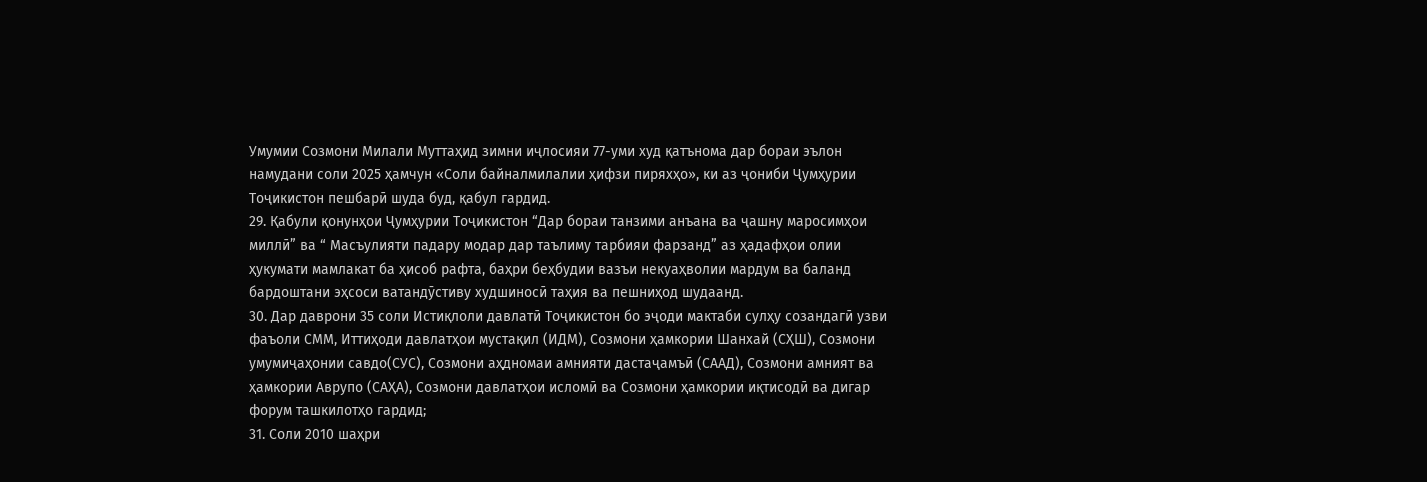Умумии Созмони Милали Муттаҳид зимни иҷлосияи 77-уми худ қатънома дар бораи эълон намудани соли 2025 ҳамчун «Соли байналмилалии ҳифзи пиряхҳо», ки аз ҷониби Ҷумҳурии Тоҷикистон пешбарӣ шуда буд, қабул гардид.
29. Қабули қонунҳои Ҷумҳурии Тоҷикистон “Дар бораи танзими анъана ва ҷашну маросимҳои миллӣ” ва “ Масъулияти падару модар дар таълиму тарбияи фарзанд” аз ҳадафҳои олии ҳукумати мамлакат ба ҳисоб рафта, баҳри беҳбудии вазъи некуаҳволии мардум ва баланд бардоштани эҳсоси ватандӯстиву худшиносӣ таҳия ва пешниҳод шудаанд.
30. Дар даврони 35 соли Истиқлоли давлатӣ Тоҷикистон бо эҷоди мактаби сулҳу созандагӣ узви фаъоли СММ, Иттиҳоди давлатҳои мустақил (ИДМ), Созмони ҳамкории Шанхай (СҲШ), Созмони умумиҷаҳонии савдо(СУС), Созмони аҳдномаи амнияти дастаҷамъӣ (СААД), Созмони амният ва ҳамкории Аврупо (САҲА), Созмони давлатҳои исломӣ ва Созмони ҳамкории иқтисодӣ ва дигар форум ташкилотҳо гардид;
31. Соли 2010 шаҳри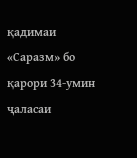қадимаи «Саразм» бо қарори 34-умин ҷаласаи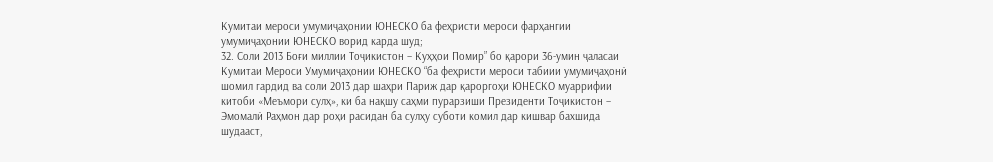Кумитаи мероси умумиҷаҳонии ЮНЕСКО ба феҳристи мероси фарҳангии умумиҷаҳонии ЮНЕСКО ворид карда шуд;
32. Соли 2013 Боғи миллии Тоҷикистон – Куҳҳои Помир” бо қарори 36-умин ҷаласаи Кумитаи Мероси Умумиҷаҳонии ЮНЕСКО “ба феҳристи мероси табиии умумиҷаҳонӣ шомил гардид ва соли 2013 дар шаҳри Париж дар қароргоҳи ЮНЕСКО муаррифии китоби «Меъмори сулҳ», ки ба нақшу саҳми пурарзиши Президенти Тоҷикистон – Эмомалӣ Раҳмон дар роҳи расидан ба сулҳу суботи комил дар кишвар бахшида шудааст,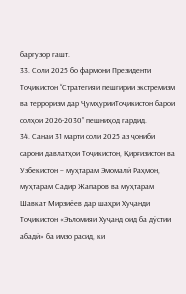баргузор гашт.
33. Соли 2025 бо фармони Президенти Тоҷикистон “Стратегияи пешгирии экстремизм ва терроризм дар ҶумҳурииТоҷикистон барои солҳои 2026-2030” пешниҳод гардид.
34. Санаи 31 марти соли 2025 аз ҷониби сарони давлатҳои Тоҷикистон, Қирғизистон ва Узбекистон – муҳтарам Эмомалӣ Раҳмон, муҳтарам Садир Жапаров ва муҳтарам Шавкат Мирзиёев дар шаҳри Хуҷанди Тоҷикистон «Эъломияи Хуҷанд оид ба дӯстии абадӣ» ба имзо расид, ки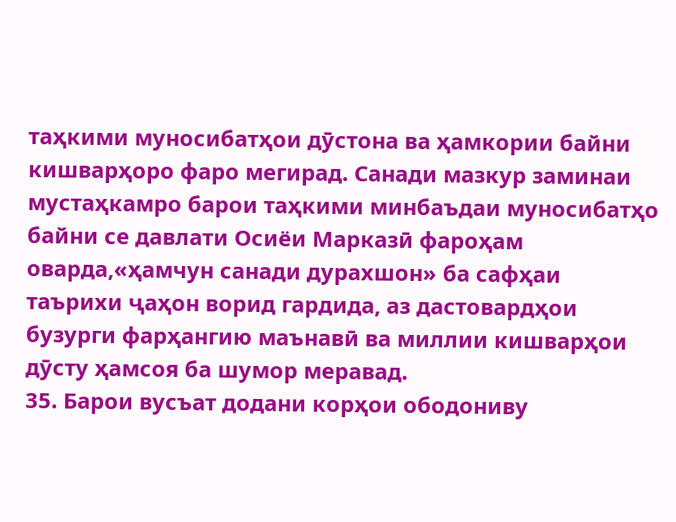таҳкими муносибатҳои дӯстона ва ҳамкории байни кишварҳоро фаро мегирад. Санади мазкур заминаи мустаҳкамро барои таҳкими минбаъдаи муносибатҳо байни се давлати Осиёи Марказӣ фароҳам оварда,«ҳамчун санади дурахшон» ба сафҳаи таърихи ҷаҳон ворид гардида, аз дастовардҳои бузурги фарҳангию маънавӣ ва миллии кишварҳои дӯсту ҳамсоя ба шумор меравад.
35. Барои вусъат додани корҳои ободониву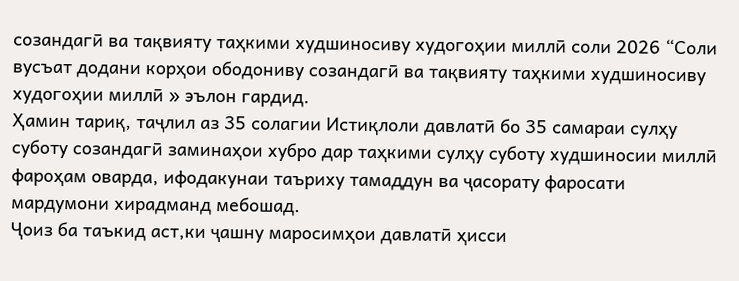созандагӣ ва тақвияту таҳкими худшиносиву худогоҳии миллӣ соли 2026 “Соли вусъат додани корҳои ободониву созандагӣ ва тақвияту таҳкими худшиносиву худогоҳии миллӣ » эълон гардид.
Ҳамин тариқ, таҷлил аз 35 солагии Истиқлоли давлатӣ бо 35 самараи сулҳу суботу созандагӣ заминаҳои хубро дар таҳкими сулҳу суботу худшиносии миллӣ фароҳам оварда, ифодакунаи таъриху тамаддун ва ҷасорату фаросати мардумони хирадманд мебошад.
Ҷоиз ба таъкид аст,ки ҷашну маросимҳои давлатӣ ҳисси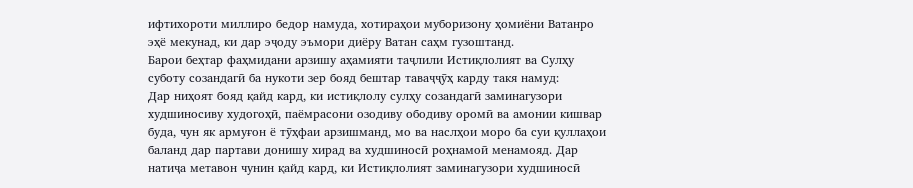ифтихороти миллиро бедор намуда, хотираҳои муборизону ҳомиёни Ватанро эҳё мекунад, ки дар эҷоду эъмори диёру Ватан саҳм гузоштанд.
Барои беҳтар фаҳмидани арзишу аҳамияти таҷлили Истиқлолият ва Сулҳу суботу созандагӣ ба нукоти зер бояд бештар таваҷҷӯҳ карду такя намуд:
Дар ниҳоят бояд қайд кард, ки истиқлолу сулҳу созандагӣ заминагузори худшиносиву худогоҳӣ, паёмрасони озодиву ободиву оромӣ ва амонии кишвар буда, чун як армуғон ё тӯҳфаи арзишманд, мо ва наслҳои моро ба суи қуллаҳои баланд дар партави донишу хирад ва худшиносӣ роҳнамоӣ менамояд. Дар натиҷа метавон чунин қайд кард, ки Истиқлолият заминагузори худшиносӣ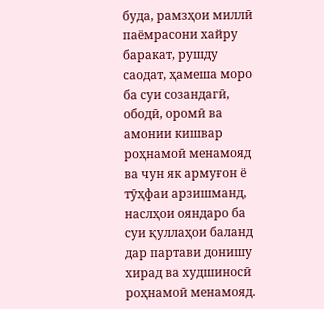буда, рамзҳои миллӣ паёмрасони хайру баракат, рушду саодат, ҳамеша моро ба суи созандагӣ, ободӣ, оромӣ ва амонии кишвар роҳнамоӣ менамояд ва чун як армуғон ё тӯҳфаи арзишманд, наслҳои ояндаро ба суи қуллаҳои баланд дар партави донишу хирад ва худшиносӣ роҳнамоӣ менамояд.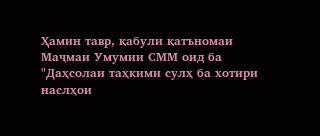Ҳамин тавр, қабули қатъномаи Маҷмаи Умумии СММ оид ба "Даҳсолаи таҳкими сулҳ ба хотири наслҳои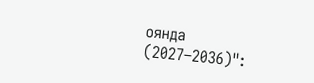оянда (2027–2036)":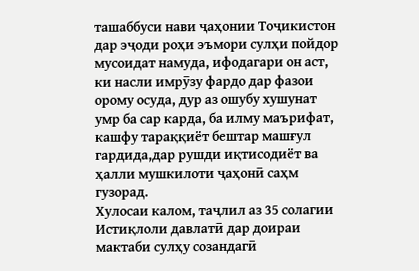ташаббуси нави ҷаҳонии Тоҷикистон дар эҷоди роҳи эъмори сулҳи пойдор мусоидат намуда, ифодагари он аст, ки насли имрӯзу фардо дар фазои орому осуда, дур аз ошубу хушунат умр ба сар карда, ба илму маърифат, кашфу тараққиёт бештар машғул гардида,дар рушди иқтисодиёт ва ҳалли мушкилоти ҷаҳонӣ саҳм гузорад.
Хулосаи калом, таҷлил аз 35 солагии Истиқлоли давлатӣ дар доираи мактаби сулҳу созандагӣ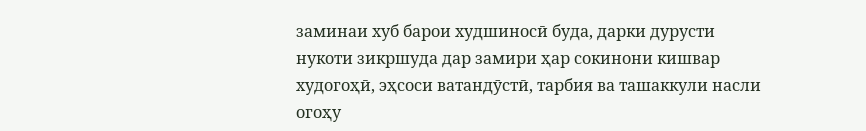заминаи хуб барои худшиносӣ буда, дарки дурусти нукоти зикршуда дар замири ҳар сокинони кишвар худогоҳӣ, эҳсоси ватандӯстӣ, тарбия ва ташаккули насли огоҳу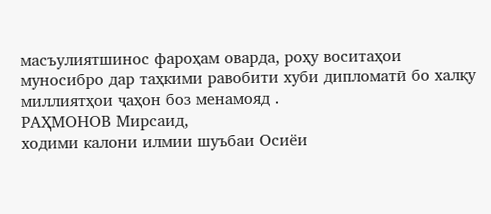масъулиятшинос фароҳам оварда, роҳу воситаҳои муносибро дар таҳкими равобити хуби дипломатӣ бо халқу миллиятҳои ҷаҳон боз менамояд .
РАҲМОНОВ Мирсаид,
ходими калони илмии шуъбаи Осиёи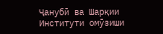Ҷанубӣ ва Шарқии
Институти омӯзиши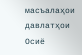масъалаҳои давлатҳои Осиё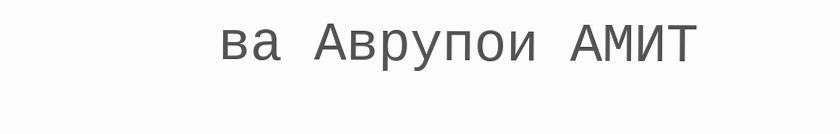ва Аврупои АМИТ